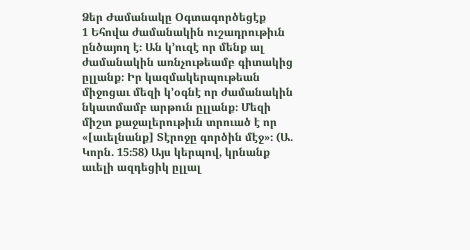Ձեր Ժամանակը Օգտագործեցէք
1 Եհովա ժամանակին ուշադրութիւն ընծայող է։ Ան կ’ուզէ որ մենք ալ ժամանակին առնչութեամբ գիտակից ըլլանք։ Իր կազմակերպութեան միջոցաւ մեզի կ’օգնէ որ ժամանակին նկատմամբ արթուն ըլլանք։ Մեզի միշտ քաջալերութիւն տրուած է որ «[աւելնանք] Տէրոջը գործին մէջ»։ (Ա. Կորն. 15։58) Այս կերպով, կրնանք աւելի ազդեցիկ ըլլալ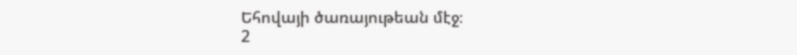Եհովայի ծառայութեան մէջ։
2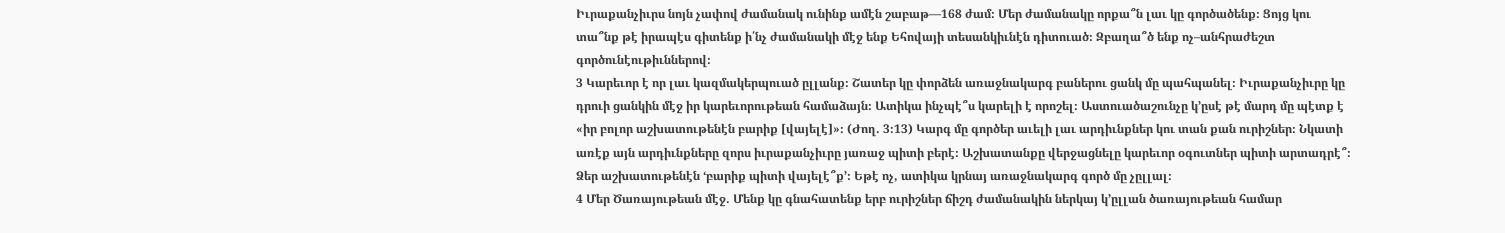Իւրաքանչիւրս նոյն չափով ժամանակ ունինք ամէն շաբաթ—168 ժամ։ Մեր ժամանակը որքա՞ն լաւ կը գործածենք։ Ցոյց կու տա՞նք թէ իրապէս գիտենք ի՛նչ ժամանակի մէջ ենք Եհովայի տեսանկիւնէն դիտուած։ Զբաղա՞ծ ենք ոչ–անհրաժեշտ գործունէութիւններով։
3 Կարեւոր է որ լաւ կազմակերպուած ըլլանք։ Շատեր կը փորձեն առաջնակարգ բաներու ցանկ մը պահպանել։ Իւրաքանչիւրը կը դրուի ցանկին մէջ իր կարեւորութեան համաձայն։ Ատիկա ինչպէ՞ս կարելի է որոշել։ Աստուածաշունչը կ’ըսէ թէ մարդ մը պէտք է «իր բոլոր աշխատութենէն բարիք [վայելէ]»։ (Ժող. 3։13) Կարգ մը գործեր աւելի լաւ արդիւնքներ կու տան քան ուրիշներ։ Նկատի առէք այն արդիւնքները զորս իւրաքանչիւրը յառաջ պիտի բերէ։ Աշխատանքը վերջացնելը կարեւոր օգուտներ պիտի արտադրէ՞։ Ձեր աշխատութենէն ‘բարիք պիտի վայելէ՞ք’։ Եթէ ոչ, ատիկա կրնայ առաջնակարգ գործ մը չըլլալ։
4 Մեր Ծառայութեան մէջ. Մենք կը գնահատենք երբ ուրիշներ ճիշդ ժամանակին ներկայ կ’ըլլան ծառայութեան համար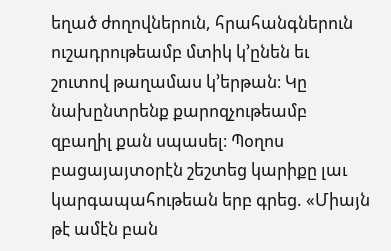եղած ժողովներուն, հրահանգներուն ուշադրութեամբ մտիկ կ’ընեն եւ շուտով թաղամաս կ’երթան։ Կը նախընտրենք քարոզչութեամբ զբաղիլ քան սպասել։ Պօղոս բացայայտօրէն շեշտեց կարիքը լաւ կարգապահութեան երբ գրեց. «Միայն թէ ամէն բան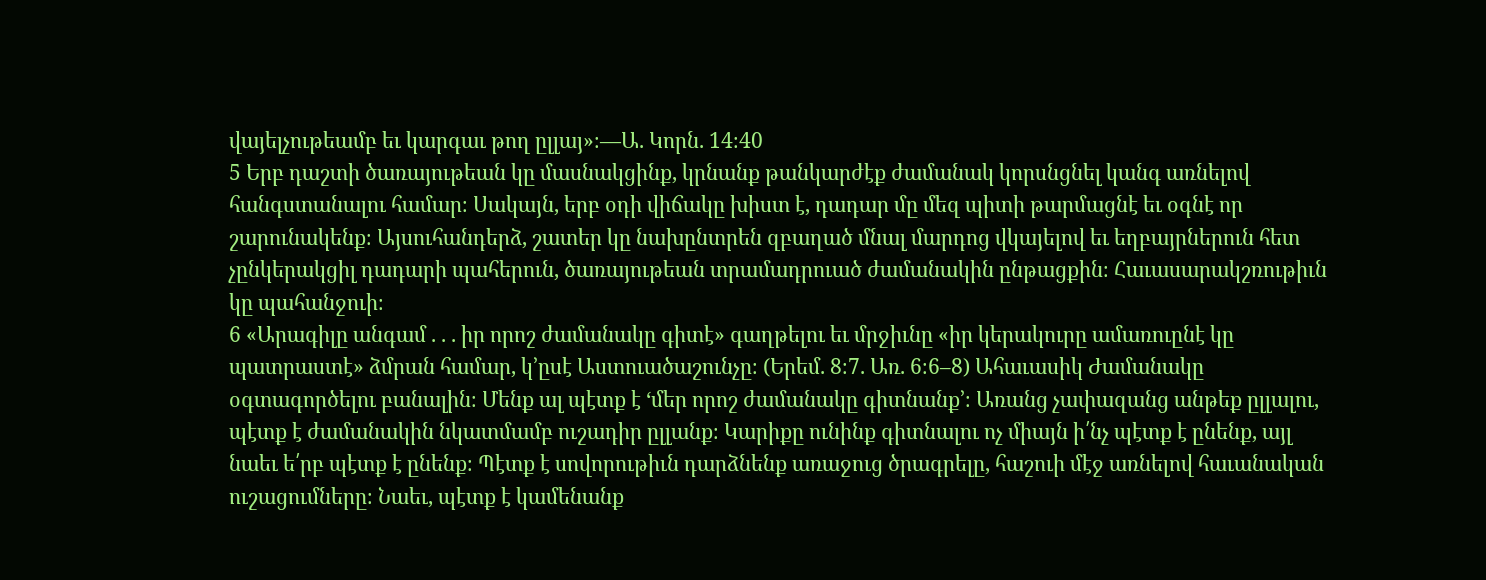վայելչութեամբ եւ կարգաւ թող ըլլայ»։—Ա. Կորն. 14։40
5 Երբ դաշտի ծառայութեան կը մասնակցինք, կրնանք թանկարժէք ժամանակ կորսնցնել կանգ առնելով հանգստանալու համար։ Սակայն, երբ օդի վիճակը խիստ է, դադար մը մեզ պիտի թարմացնէ եւ օգնէ որ շարունակենք։ Այսուհանդերձ, շատեր կը նախընտրեն զբաղած մնալ մարդոց վկայելով եւ եղբայրներուն հետ չընկերակցիլ դադարի պահերուն, ծառայութեան տրամադրուած ժամանակին ընթացքին։ Հաւասարակշռութիւն կը պահանջուի։
6 «Արագիլը անգամ . . . իր որոշ ժամանակը գիտէ» գաղթելու եւ մրջիւնը «իր կերակուրը ամառուընէ կը պատրաստէ» ձմրան համար, կ’ըսէ Աստուածաշունչը։ (Երեմ. 8։7. Առ. 6։6–8) Ահաւասիկ Ժամանակը օգտագործելու բանալին։ Մենք ալ պէտք է ‘մեր որոշ ժամանակը գիտնանք’։ Առանց չափազանց անթեք ըլլալու, պէտք է ժամանակին նկատմամբ ուշադիր ըլլանք։ Կարիքը ունինք գիտնալու ոչ միայն ի՛նչ պէտք է ընենք, այլ նաեւ ե՛րբ պէտք է ընենք։ Պէտք է սովորութիւն դարձնենք առաջուց ծրագրելը, հաշուի մէջ առնելով հաւանական ուշացումները։ Նաեւ, պէտք է կամենանք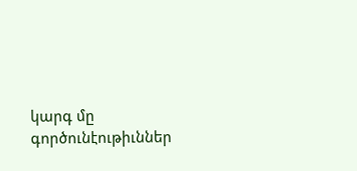կարգ մը գործունէութիւններ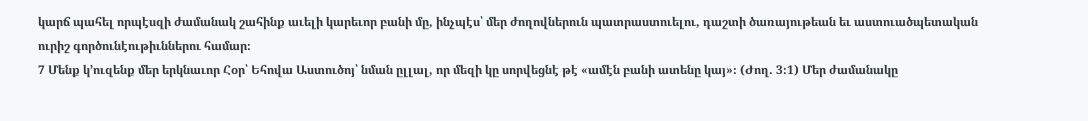կարճ պահել որպէսզի ժամանակ շահինք աւելի կարեւոր բանի մը, ինչպէս՝ մեր ժողովներուն պատրաստուելու, դաշտի ծառայութեան եւ աստուածպետական ուրիշ գործունէութիւններու համար։
7 Մենք կ’ուզենք մեր երկնաւոր Հօր՝ Եհովա Աստուծոյ՝ նման ըլլալ, որ մեզի կը սորվեցնէ թէ «ամէն բանի ատենը կայ»։ (Ժող. 3։1) Մեր ժամանակը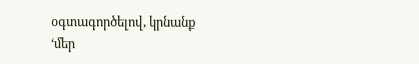օգտագործելով, կրնանք ‘մեր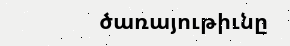ծառայութիւնը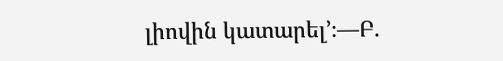լիովին կատարել’։—Բ.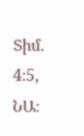Տիմ. 4։5, ՆԱ։